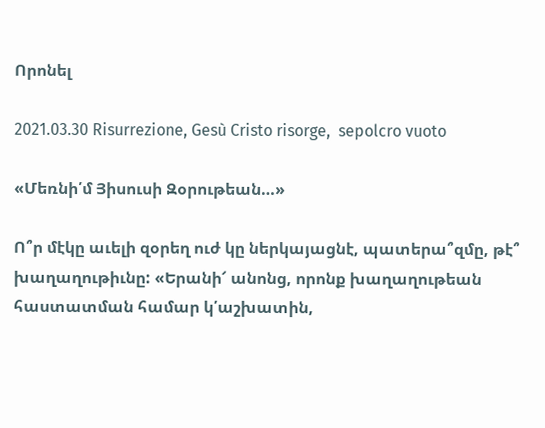Որոնել

2021.03.30 Risurrezione, Gesù Cristo risorge,  sepolcro vuoto

«Մեռնի՛մ Յիսուսի Զօրութեան…»

Ո՞ր մէկը աւելի զօրեղ ուժ կը ներկայացնէ, պատերա՞զմը, թէ՞ խաղաղութիւնը: «Երանի՜ անոնց, որոնք խաղաղութեան հաստատման համար կ՛աշխատին,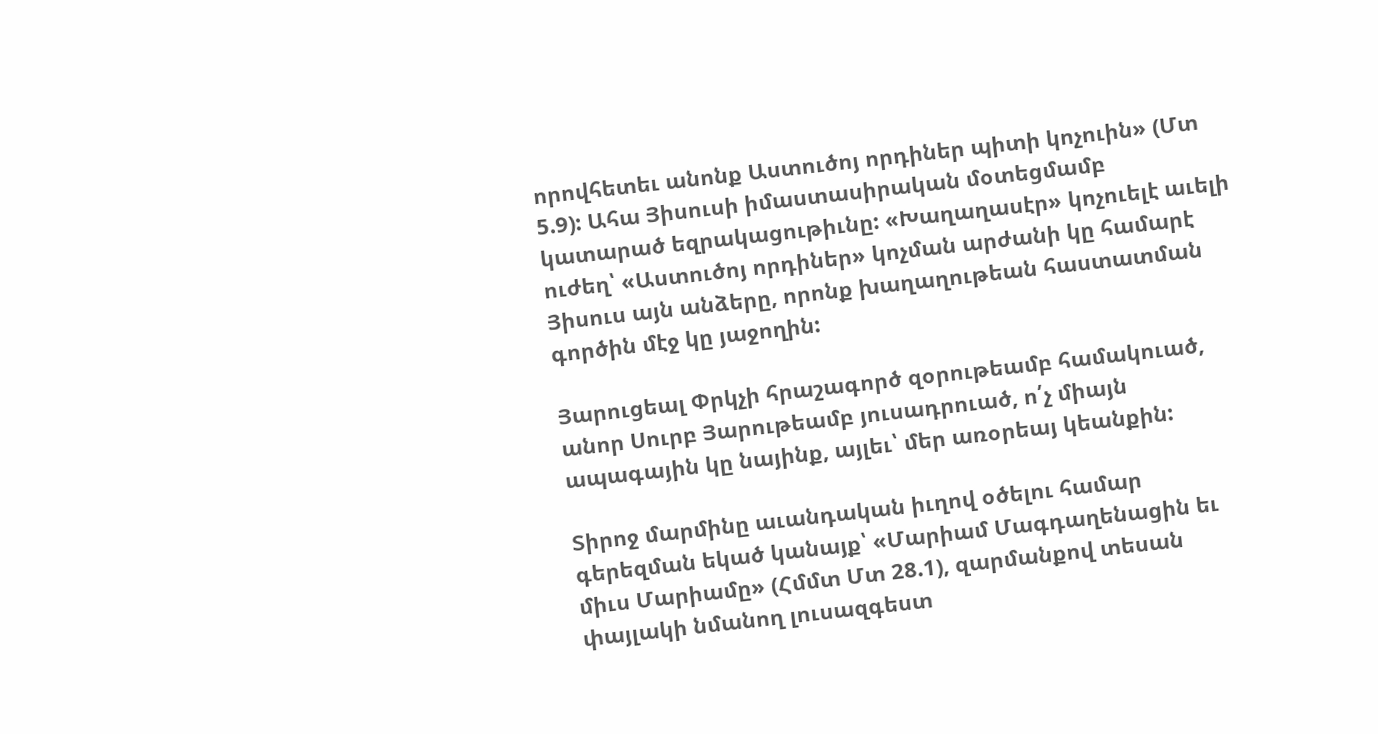որովհետեւ անոնք Աստուծոյ որդիներ պիտի կոչուին» (Մտ 5.9): Ահա Յիսուսի իմաստասիրական մօտեցմամբ կատարած եզրակացութիւնը: «Խաղաղասէր» կոչուելէ աւելի ուժեղ՝ «Աստուծոյ որդիներ» կոչման արժանի կը համարէ Յիսուս այն անձերը, որոնք խաղաղութեան հաստատման գործին մէջ կը յաջողին:

Յարուցեալ Փրկչի հրաշագործ զօրութեամբ համակուած, անոր Սուրբ Յարութեամբ յուսադրուած, ո՛չ միայն ապագային կը նայինք, այլեւ՝ մեր առօրեայ կեանքին:

Տիրոջ մարմինը աւանդական իւղով օծելու համար գերեզման եկած կանայք՝ «Մարիամ Մագդաղենացին եւ միւս Մարիամը» (Հմմտ Մտ 28.1), զարմանքով տեսան փայլակի նմանող լուսազգեստ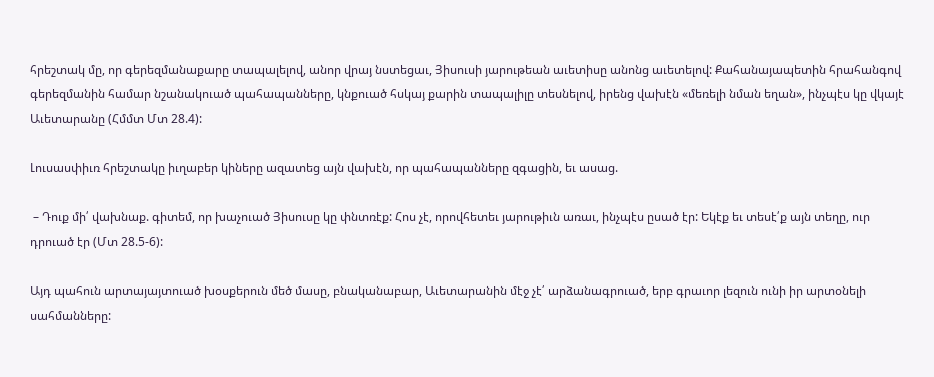հրեշտակ մը, որ գերեզմանաքարը տապալելով, անոր վրայ նստեցաւ, Յիսուսի յարութեան աւետիսը անոնց աւետելով: Քահանայապետին հրահանգով գերեզմանին համար նշանակուած պահապանները, կնքուած հսկայ քարին տապալիլը տեսնելով, իրենց վախէն «մեռելի նման եղան», ինչպէս կը վկայէ Աւետարանը (Հմմտ Մտ 28.4):

Լուսասփիւռ հրեշտակը իւղաբեր կիները ազատեց այն վախէն, որ պահապանները զգացին, եւ ասաց.

 – Դուք մի՛ վախնաք. գիտեմ, որ խաչուած Յիսուսը կը փնտռէք: Հոս չէ, որովհետեւ յարութիւն առաւ, ինչպէս ըսած էր: Եկէք եւ տեսէ՛ք այն տեղը, ուր դրուած էր (Մտ 28.5-6):

Այդ պահուն արտայայտուած խօսքերուն մեծ մասը, բնականաբար, Աւետարանին մէջ չէ՛ արձանագրուած, երբ գրաւոր լեզուն ունի իր արտօնելի սահմանները: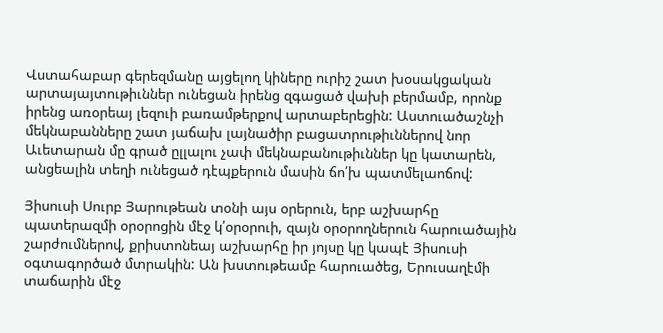Վստահաբար գերեզմանը այցելող կիները ուրիշ շատ խօսակցական արտայայտութիւններ ունեցան իրենց զգացած վախի բերմամբ, որոնք իրենց առօրեայ լեզուի բառամթերքով արտաբերեցին: Աստուածաշնչի մեկնաբանները շատ յաճախ լայնածիր բացատրութիւններով նոր Աւետարան մը գրած ըլլալու չափ մեկնաբանութիւններ կը կատարեն, անցեալին տեղի ունեցած դէպքերուն մասին ճո՛խ պատմելաոճով:

Յիսուսի Սուրբ Յարութեան տօնի այս օրերուն, երբ աշխարհը պատերազմի օրօրոցին մէջ կ՛օրօրուի, զայն օրօրողներուն հարուածային շարժումներով, քրիստոնեայ աշխարհը իր յոյսը կը կապէ Յիսուսի օգտագործած մտրակին: Ան խստութեամբ հարուածեց, Երուսաղէմի տաճարին մէջ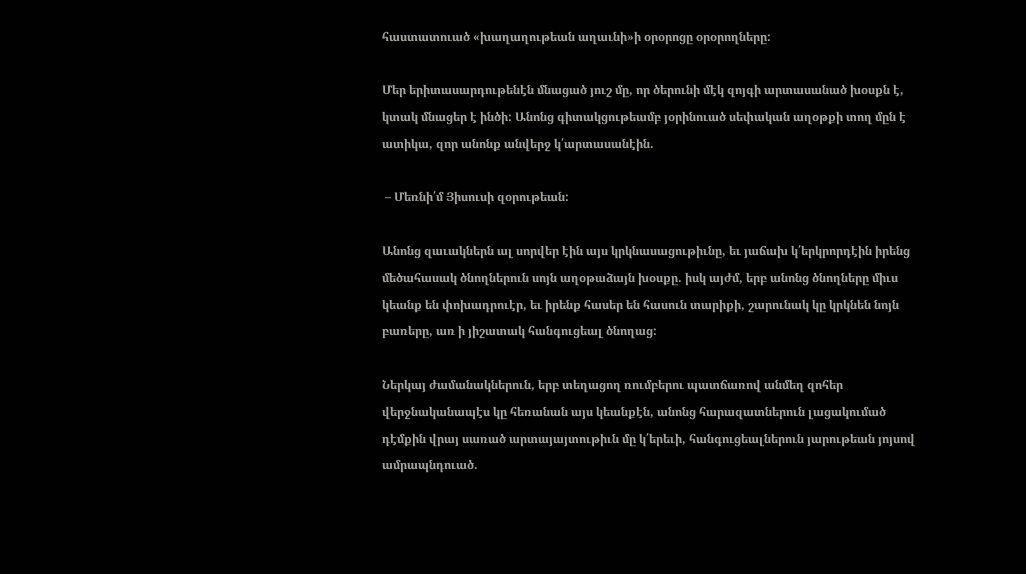հաստատուած «խաղաղութեան աղաւնի»ի օրօրոցը օրօրողները:

Մեր երիտասարդութենէն մնացած յուշ մը, որ ծերունի մէկ զոյգի արտասանած խօսքն է, կտակ մնացեր է ինծի: Անոնց գիտակցութեամբ յօրինուած սեփական աղօթքի տող մըն է ատիկա, զոր անոնք անվերջ կ՛արտասանէին.

 – Մեռնի՛մ Յիսուսի զօրութեան:

Անոնց զաւակներն ալ սորվեր էին այս կրկնասացութիւնը, եւ յաճախ կ՛երկրորդէին իրենց մեծահասակ ծնողներուն սոյն աղօթաձայն խօսքը. իսկ այժմ, երբ անոնց ծնողները միւս կեանք են փոխադրուէր, եւ իրենք հասեր են հասուն տարիքի, շարունակ կը կրկնեն նոյն բառերը, առ ի յիշատակ հանգուցեալ ծնողաց:

Ներկայ ժամանակներուն, երբ տեղացող ռումբերու պատճառով անմեղ զոհեր վերջնականապէս կը հեռանան այս կեանքէն, անոնց հարազատներուն լացակումած դէմքին վրայ սառած արտայայտութիւն մը կ՛երեւի, հանգուցեալներուն յարութեան յոյսով ամրապնդուած.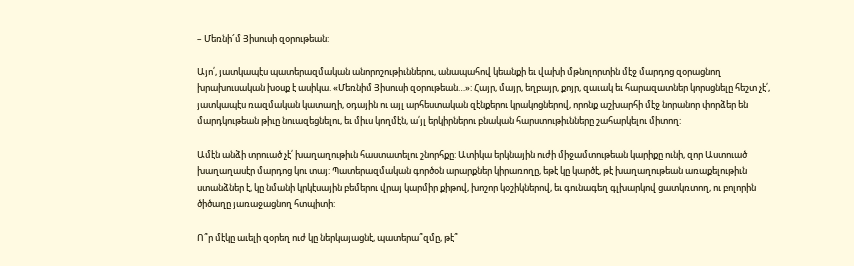– Մեռնի՜մ Յիսուսի զօրութեան:

Այո՛, յատկապէս պատերազմական անորոշութիւններու, անապահով կեանքի եւ վախի մթնոլորտին մէջ մարդոց զօրացնող խրախուսական խօսք է ասիկա. «Մեռնիմ Յիսուսի զօրութեան…»: Հայր, մայր, եղբայր, քոյր, զաւակ եւ հարազատներ կորսցնելը հեշտ չէ՛, յատկապէս ռազմական կատաղի, օդային ու այլ արհեստական զէնքերու կրակոցներով, որոնք աշխարհի մէջ նորանոր փորձեր են մարդկութեան թիւը նուազեցնելու, եւ միւս կողմէն, ա՛յլ երկիրներու բնական հարստութիւնները շահարկելու միտող:

Ամէն անձի տրուած չէ՛ խաղաղութիւն հաստատելու շնորհքը: Ատիկա երկնային ուժի միջամտութեան կարիքը ունի, զոր Աստուած խաղաղասէր մարդոց կու տայ: Պատերազմական գործօն արարքներ կիրառողը, եթէ կը կարծէ, թէ խաղաղութեան առաքելութիւն ստանձներ է, կը նմանի կրկէսային բեմերու վրայ կարմիր քիթով, խոշոր կօշիկներով, եւ գունագեղ գլխարկով ցատկռտող, ու բոլորին ծիծաղը յառաջացնող հտպիտի:

Ո՞ր մէկը աւելի զօրեղ ուժ կը ներկայացնէ, պատերա՞զմը, թէ՞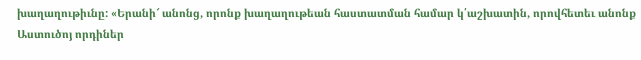խաղաղութիւնը: «Երանի՜ անոնց, որոնք խաղաղութեան հաստատման համար կ՛աշխատին, որովհետեւ անոնք Աստուծոյ որդիներ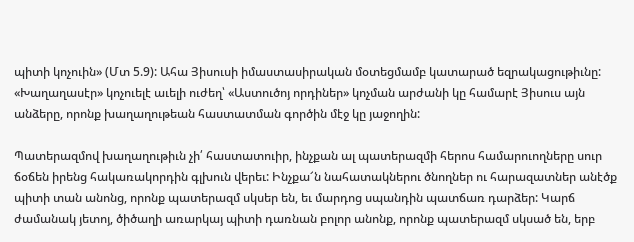պիտի կոչուին» (Մտ 5.9): Ահա Յիսուսի իմաստասիրական մօտեցմամբ կատարած եզրակացութիւնը: «Խաղաղասէր» կոչուելէ աւելի ուժեղ՝ «Աստուծոյ որդիներ» կոչման արժանի կը համարէ Յիսուս այն անձերը, որոնք խաղաղութեան հաստատման գործին մէջ կը յաջողին:

Պատերազմով խաղաղութիւն չի՛ հաստատուիր, ինչքան ալ պատերազմի հերոս համարուողները սուր ճօճեն իրենց հակառակորդին գլխուն վերեւ: Ինչքա՜ն նահատակներու ծնողներ ու հարազատներ անէծք պիտի տան անոնց, որոնք պատերազմ սկսեր են, եւ մարդոց սպանդին պատճառ դարձեր: Կարճ ժամանակ յետոյ, ծիծաղի առարկայ պիտի դառնան բոլոր անոնք, որոնք պատերազմ սկսած են, երբ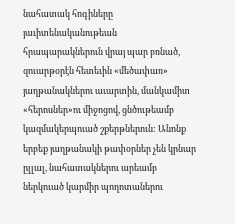նահատակ հոգիները յաւիտենականութեան հրապարակներուն վրայ պար բռնած, զուարթօրէն հետեւին «մեծափառ» յաղթանակներու աւարտին, մանկամիտ «հերոսներ»ու միջոցով, ցնծութեամբ կազմակերպուած շքերթներուն: Անոնք երբեք յաղթանակի թափօրներ չեն կրնար ըլլալ, նահատակներու արեամբ ներկուած կարմիր պողոտաներու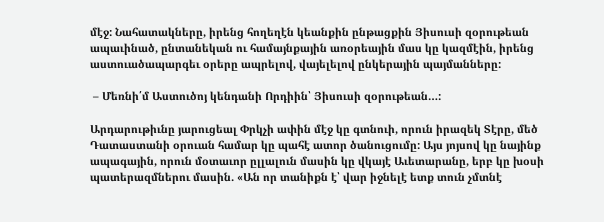մէջ: Նահատակները, իրենց հողեղէն կեանքին ընթացքին Յիսուսի զօրութեան ապաւինած, ընտանեկան ու համայնքային առօրեային մաս կը կազմէին, իրենց աստուածապարգեւ օրերը ապրելով, վայելելով ընկերային պայմանները:

 – Մեռնի՛մ Աստուծոյ կենդանի Որդիին՝ Յիսուսի զօրութեան…:

Արդարութիւնը յարուցեալ Փրկչի ափին մէջ կը գտնուի, որուն իրազեկ Տէրը, մեծ Դատաստանի օրուան համար կը պահէ ատոր ծանուցումը: Այս յոյսով կը նայինք ապագային, որուն մօտաւոր ըլլալուն մասին կը վկայէ Աւետարանը, երբ կը խօսի պատերազմներու մասին. «Ան որ տանիքն է՝ վար իջնելէ ետք տուն չմտնէ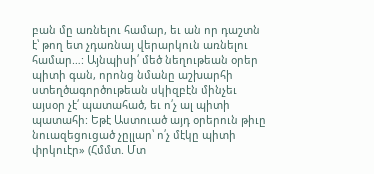բան մը առնելու համար, եւ ան որ դաշտն է՝ թող ետ չդառնայ վերարկուն առնելու համար…: Այնպիսի՛ մեծ նեղութեան օրեր պիտի գան, որոնց նմանը աշխարհի ստեղծագործութեան սկիզբէն մինչեւ այսօր չէ՛ պատահած, եւ ո՛չ ալ պիտի պատահի: Եթէ Աստուած այդ օրերուն թիւը նուազեցուցած չըլլար՝ ո՛չ մէկը պիտի փրկուէր» (Հմմտ. Մտ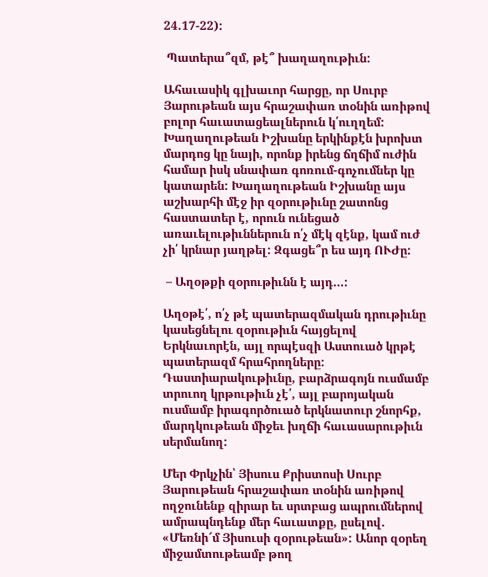24.17-22):

 Պատերա՞զմ, թէ՞ խաղաղութիւն:

Ահաւասիկ գլխաւոր հարցը, որ Սուրբ Յարութեան այս հրաշափառ տօնին առիթով բոլոր հաւատացեալներուն կ՛ուղղեմ: Խաղաղութեան Իշխանը երկինքէն խրոխտ մարդոց կը նայի, որոնք իրենց ճղճիմ ուժին համար իսկ սնափառ գոռում-գոչումներ կը կատարեն: Խաղաղութեան Իշխանը այս աշխարհի մէջ իր զօրութիւնը շատոնց հաստատեր է, որուն ունեցած առաւելութիւններուն ո՛չ մէկ զէնք, կամ ուժ չի՛ կրնար յաղթել: Զգացե՞ր ես այդ ՈՒԺը:

 – Աղօթքի զօրութիւնն է այդ…:

Աղօթէ՛, ո՛չ թէ պատերազմական դրութիւնը կասեցնելու զօրութիւն հայցելով Երկնաւորէն, այլ որպէսզի Աստուած կրթէ պատերազմ հրահրողները: Դաստիարակութիւնը, բարձրագոյն ուսմամբ տրուող կրթութիւն չէ՛, այլ բարոյական ուսմամբ իրագործուած երկնատուր շնորհք, մարդկութեան միջեւ խղճի հաւասարութիւն սերմանող:

Մեր Փրկչին՝ Յիսուս Քրիստոսի Սուրբ Յարութեան հրաշափառ տօնին առիթով ողջունենք զիրար եւ սրտբաց ապրումներով ամրապնդենք մեր հաւատքը, ըսելով. «Մեռնի՜մ Յիսուսի զօրութեան»: Անոր զօրեղ միջամտութեամբ թող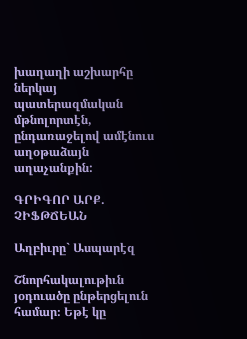խաղաղի աշխարհը ներկայ պատերազմական մթնոլորտէն, ընդառաջելով ամէնուս աղօթաձայն աղաչանքին:

ԳՐԻԳՈՐ ԱՐՔ. ՉԻՖԹՃԵԱՆ

Աղբիւրը` Ասպարէզ

Շնորհակալութիւն յօդուածը ընթերցելուն համար։ Եթէ կը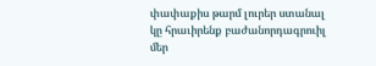փափաքիս թարմ լուրեր ստանալ կը հրաւիրենք բաժանորդագրուիլ մեր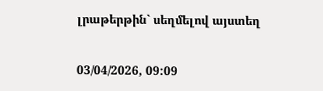լրաթերթին` սեղմելով այստեղ

03/04/2026, 09:09